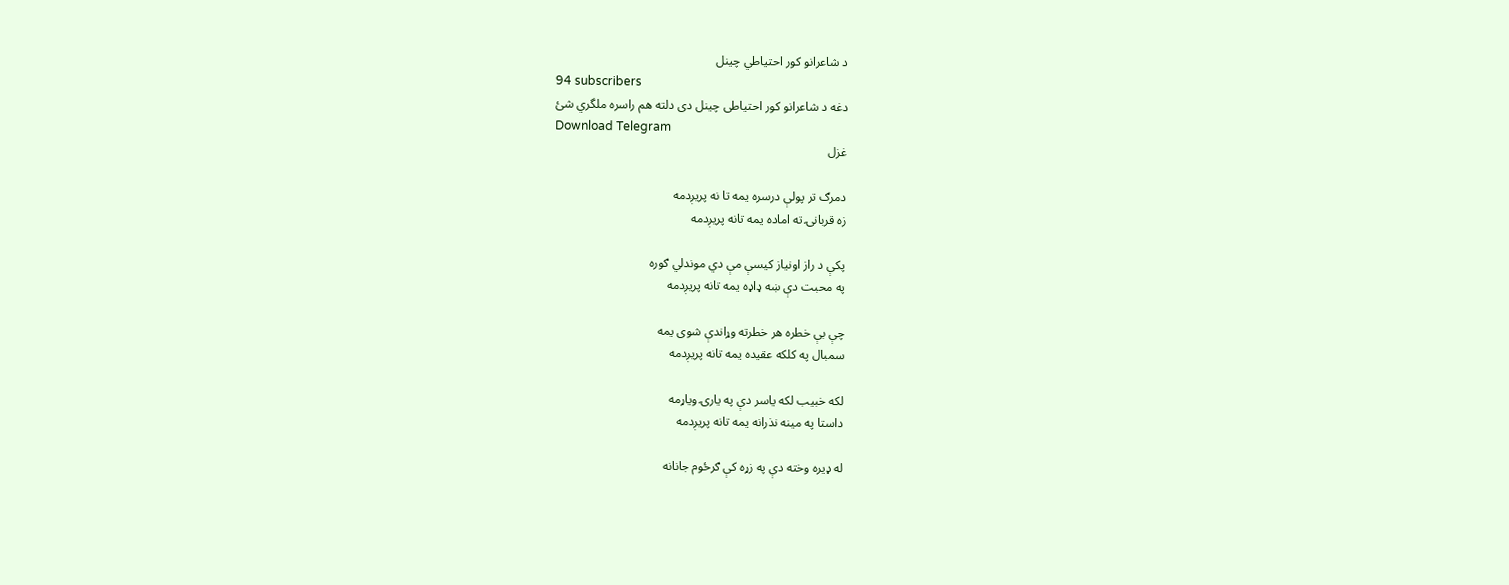د شاعرانو کور احتیاطي چینل
94 subscribers
دغه د شاعرانو کور احتیاطی چینل دی دلته هم راسره ملگري شئ
Download Telegram
غزل

دمرګ تر پولې درسره یمه تا نه پریږدمه
زه قربانۍ ته اماده یمه تانه پریږدمه

پکې د راز اونیاز کیسې مې دي موندلي ګوره
په محبت دې ښه ډاډه یمه تانه پریږدمه

چې بې خطره هر خطرته وړاندې شوی یمه
سمبال په کلکه عقیده یمه تانه پریږدمه

لکه خبیب لکه یاسر دې په يارۍ ویاړمه
داستا په مینه نذرانه یمه تانه پریږدمه

له ډیره وخته دې په زړه کې ګرځوم جانانه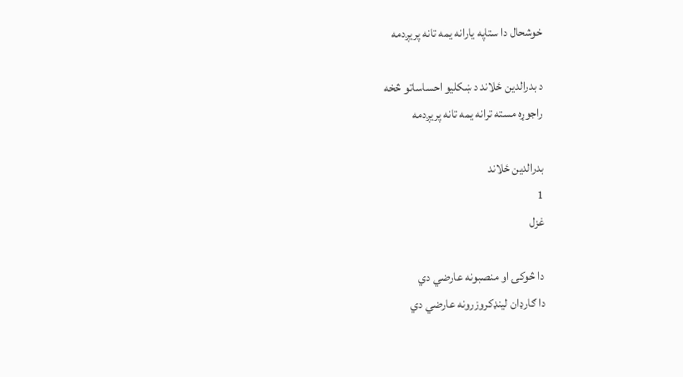خوشحال دا ستاپه یارانه یمه تانه پریږدمه

د بدرالدین ځلاند د ښکليو احساساتو څخه
راجوړه مسته ترانه یمه تانه پریږدمه

بدرالدین ځلاند
1
غزل

دا څوکۍ او منصبونه عارضي دي
دا ګارډان لینډکروزرونه عارضي دي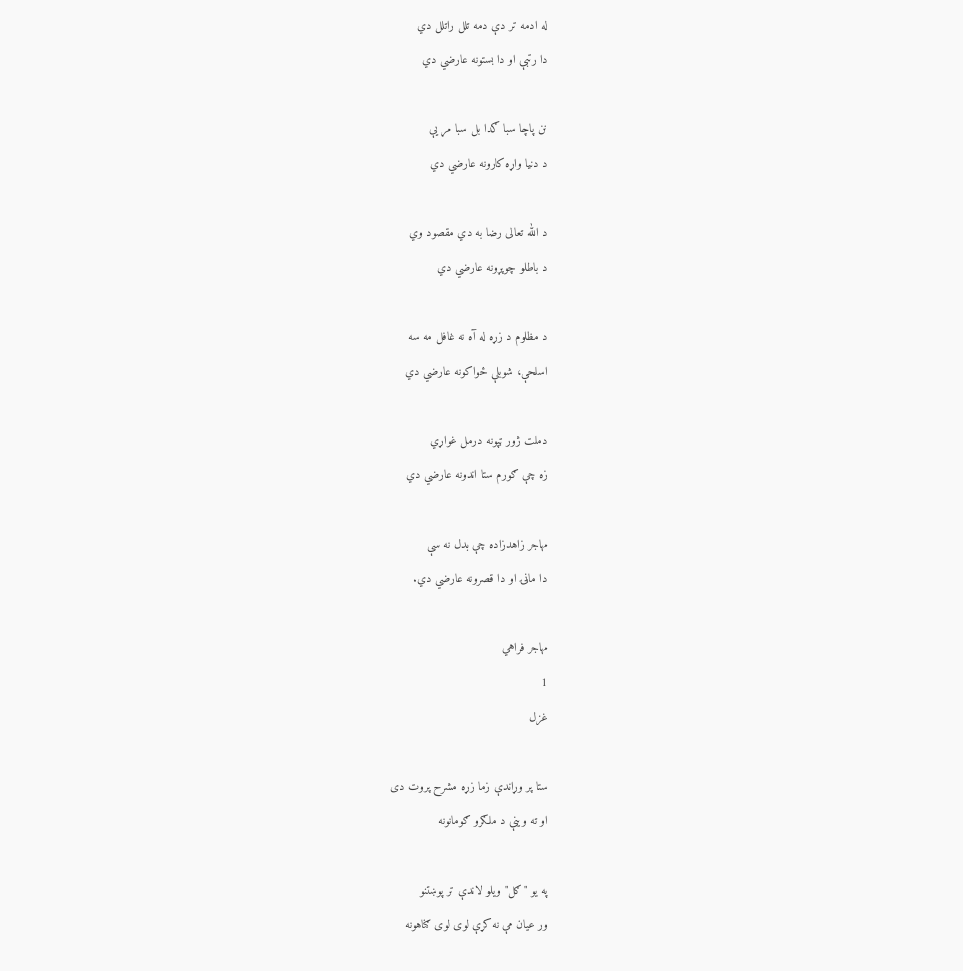له ادمه تر دې دمه تلل راتلل دي
دا رتبې او دا بستونه عارضي دي

نن پاچا سبا ګدا بل سبا مړ یې
د دنیا واړه کارونه عارضي دي

د الله تعالی رضا به دي مقصود وي
د باطلو چوپړونه عارضي دي

د مظلوم د زړه له آه نه غافل مه سه
اسلحې، شوبلې ځواکونه عارضي دي

دملت ژور ټپونه درمل غواړي
زه چې ګورم ستا اندونه عارضي دي

مهاجر زاهدزاده چې بدل نه سې
دا ماڼۍ او دا قصرونه عارضي دي.

مهاجر فراهي
1
غزل

ستا پر وړاندې زما زړه مشرح پروت دی
او ته وینې د ملګرو ګومانونه

په یو "ګل" ویلو لاندې تر پوښتنو
ور عیان مې نه کړې لوی لوی ګناهونه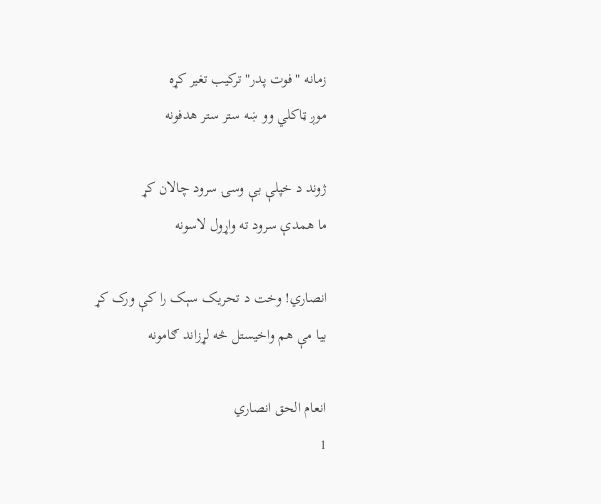زمانه "فوت پدر" ترکیب تغیر کړه
موږ ټاکلي وو ښه ستر ستر هدفونه

ژوند د خپلې بې وسۍ سرود چالان کړ
ما همدې سرود ته واړول لاسونه

انصاري! وخت د تحریک سېک را کې ورک کړ
بیا مې هم واخیستل څه لړزاند ګامونه

انعام الحق انصاري
1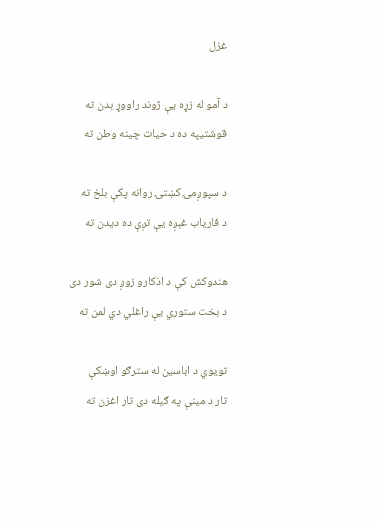غزل

د آمو له زړه یې ژوند راووړ بدن ته
قوشتيپه ده د حيات چينه وطن ته

د سپوږمۍ کښتۍ روانه پکې بلخ ته
د فاریاب غېږه یې تږې ده ديدن ته

هندوکش کې د اذکارو زوږ دی شور دی
د بخت ستوري یې راغلي دي لمن ته

تويوي د اباسين له سترګو اوښکې
تار د مينې په ګيله دی تار اغزن ته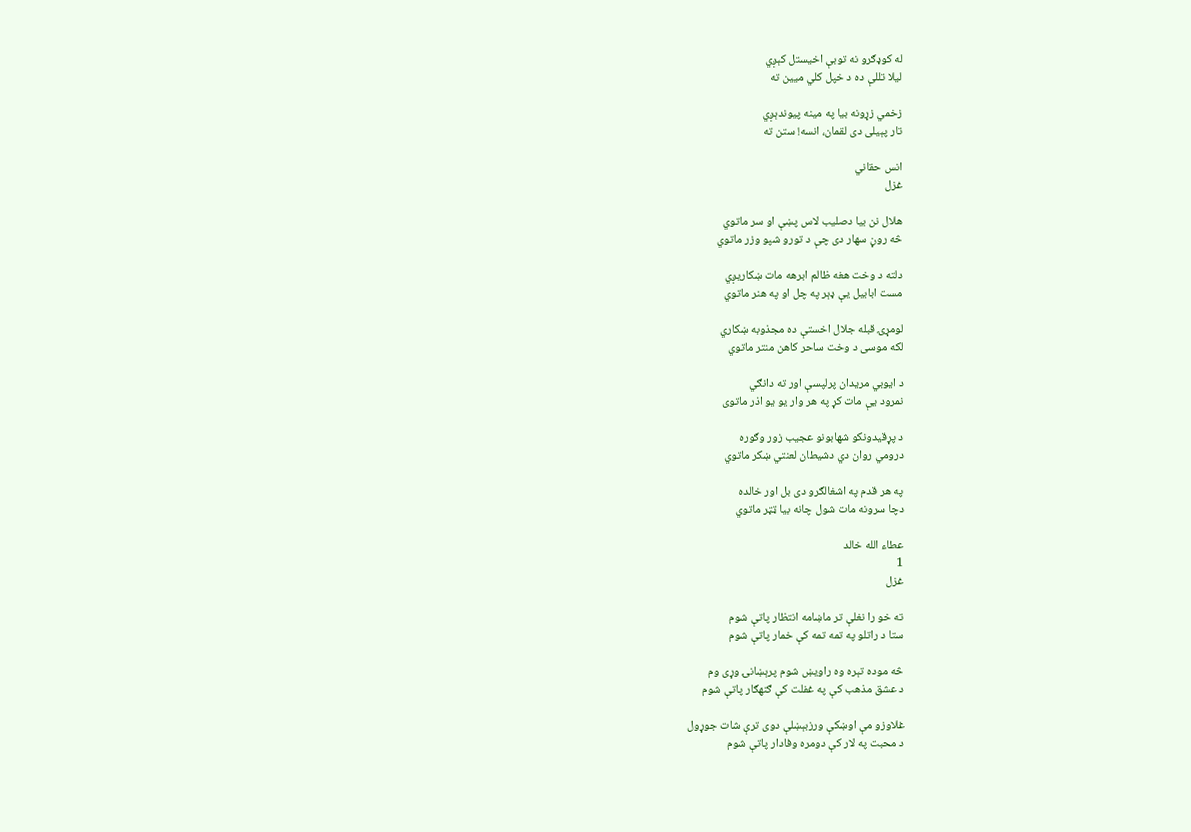له کوډګرو نه توبې اخیستل کېږي
ليلا تللې ده د خپل کلي میين ته

زخمي زړونه بیا په مینه پيوندېږي
تار پېيلی دی لقمان، انسه! ستن ته

انس حقاني
غزل

هلال نن بیا دصلیب لاس پښې او سر ماتوي
څه روڼ سهار دی چې د تورو شپو وزر ماتوي

دلته د وخت هغه ظالم ابرهه مات ښکاریږي
مست ابابیل یې ډېر په چل او په هنر ماتوي

لومړۍ قبله جلال اخستې ده مجذوبه ښکاري
لکه موسی د وخت ساحر کاهن منتر ماتوي

د ایوبي مریدان پرلپسې اور ته دانګي
نمرود یې مات کړ په هر وار یو یو اذر ماتوی

د پړقیدونکو شهابونو عجیب زور وګوره
درومي روان دي دشیطان لعنتي ښکر ماتوي

په هر قدم په اشغالګرو دی بل اور خالده
دچا سرونه مات شول چانه بیا ټټر ماتوي

عطاء الله خالد
1
غزل

ته خو را نغلې تر ماښامه انتظار پاتې شوم
ستا د راتلو په تمه تمه کې خمار پاتې شوم

څه موده تېره وه راويښ شوم پرېښانۍ وړی وم
د عشق مذهب کې په غفلت کې ګنهګار پاتې شوم

غلاوزو مې اوښکې ورزبېښلې دوی ترې شات جوړول
د محبت په لار کې دومره وفادار پاتې شوم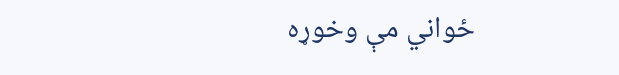ځواني مې وخوړه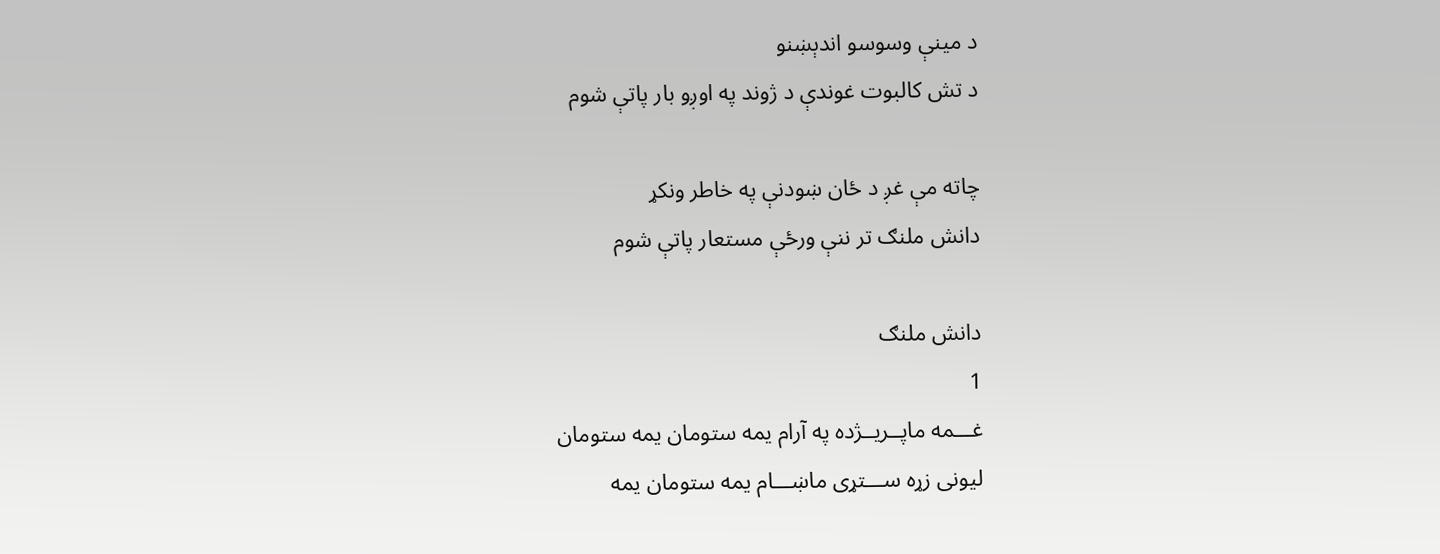د مینې وسوسو اندېښنو
د تش کالبوت غوندې د ژوند په اوږو بار پاتې شوم

چاته مې غږ د ځان ښودنې په خاطر ونکړ
دانش ملنګ تر ننې ورځې مستعار پاتې شوم

دانش ملنګ
1
غـــمه ماپــریــژده په آرام یمه ستومان یمه ستومان
لیونی زړه ســـتړی ماښـــام یمه ستومان یمه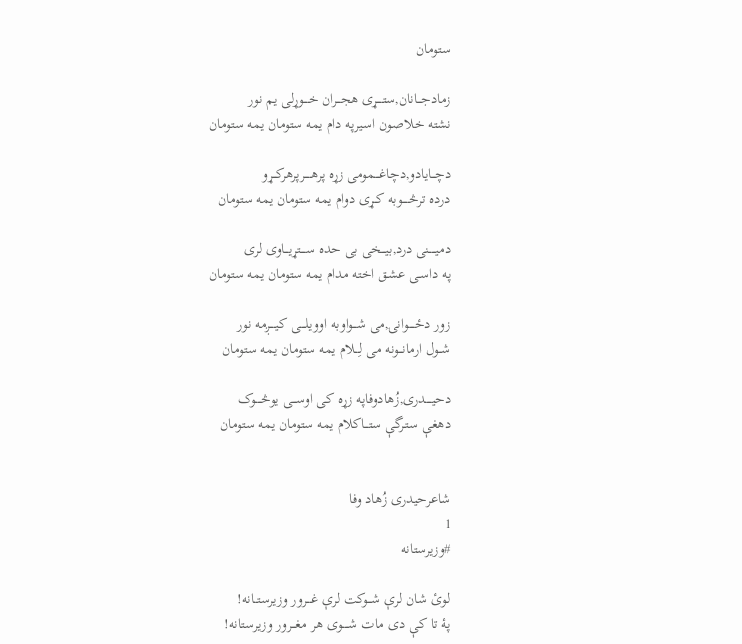ستومان

زمادجـــانان,ستـــــړی هجـــران خــــوړلی یم نور
نشته خلاصـون اسیرپه دام یمه ستومان یمه ستومان

دچـــایادو,دچاغــــمومی زړه پرهـــــرپرهرکـــړو
درده ترڅـــــوبه کــړی دوام یمه ستومان یمه ستومان

دمیـــــنی درد,بیـــخی بی حده ســــتړیـــاوی لری
په داسـی عشـق اخته مدام یمه ستومان یمه ستومان

زور دځـــــوانۍ,می شـــواوبه اوویلــــی کیــــږمه نور
شــول ارمانـــونه می لِـــلام یمه ستومان یمه ستومان

دحیـــــدری,زُهادوفاپه زړه کی اوســـی یوڅـــــوک
دهغې ستـرگې ستـــاکلام یمه ستومان یمه ستومان


شاعرحیدری زُهاد وفا
1
#وزیرستانه

لـوئ شان لرې شـــوکت لرې غـــرور وزیرستــانه!
پۀ تا کې دی مات شـــــوی هر مغـــرور وزیرستانه!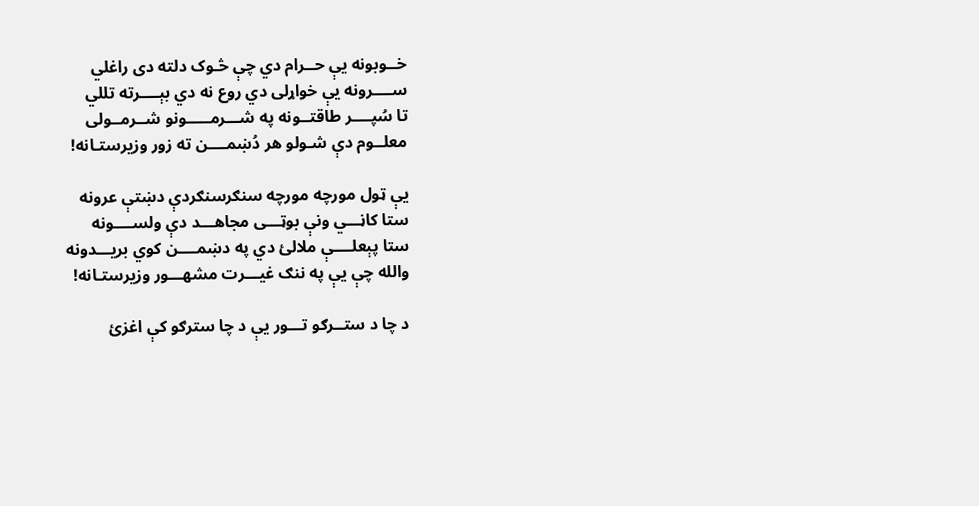خــوبونه یې حــرام دي چې څـوک دلته دی راغلي
ســــرونه یې خواړلی دي روع نه دي بېــــرته تللي
تا سُپــــر طاقتــونه په شـــرمـــــونو شــرمــولی
معلــوم دې شـولو هر دُښمــــن ته زور وزیرستـانه!

یې ټول مورچه مورچه سنګرسنګردې دښتې عرونه
ستا کاڼـــي ونې بوټـــی مجاهـــد دې ولســــونه
ستا پېعلــــې ملالئ دي په دښمــــن کوي بریـــدونه
والله چې یې په ننګ غیـــرت مشهـــور وزیرستـانه!

د چا د ستــرګو تـــور یې د چا سترګو کې اغزئ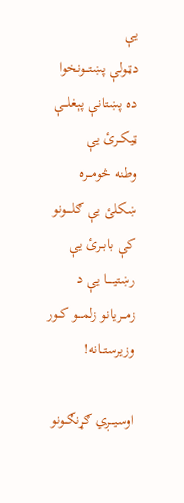یې
دټـولې پښتـــونخوا ده پښتانې پېغلـــې ټیکــرئ یې
وطنه څومـــره ښکلئ یې ګلــــونو کې بابــرئ یې
رښتیـــــا یې د زمـــریانو زلمـــو کــور وزیرستــانه!

اوسیـــږي ګړنګــونو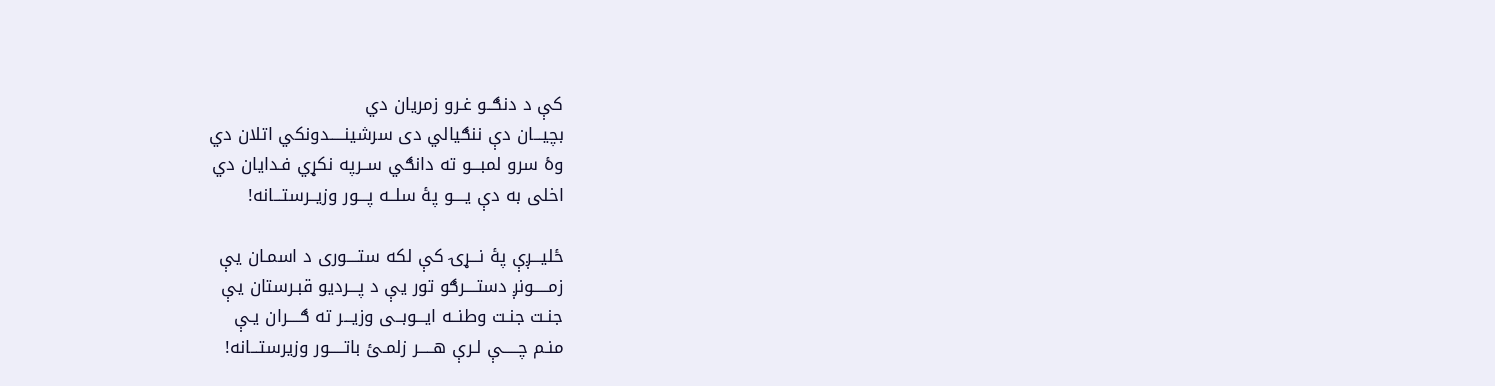کې د دنګــو غـرو زمریان دي
بچیـــان دې ننګیالي دی سرشینـــــدونکي اتلان دي
وۀ سرو لمبـــو ته دانګي ســرپه نکړي فـدایان دي
اخلی به دې یــــو پۀ سلــه پـــور وزیــرستـــانه!

ځلیـــږې پۀ نـــړۍ کې لکه ستــــوری د اسمـان یې
زمـــــونږ دستــــرګو تور یې د پـــردیو قبـرستان یې
جنـت جنـت وطنــه ایـــوبــی وزیـــر ته ګــــران یـې
منـم چـــــې لـرې هـــــر زلمـئ باتـــــور وزیرستـــانه!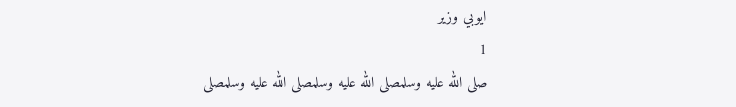ایوبي وزير
1
صلى الله عليه وسلمصلى الله عليه وسلمصلى الله عليه وسلمصلى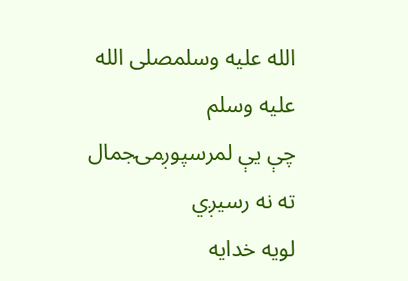الله عليه وسلمصلى الله عليه وسلم
چې یې لمرسپوږمۍجمال ته نه رسیږي
لویه خدایه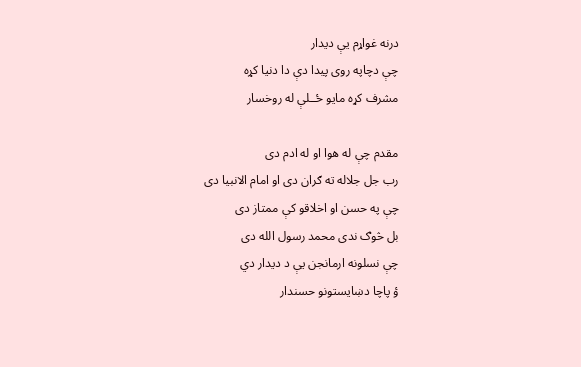درنه غواړم یې دیدار
چې دچاپه روی پیدا دې دا دنیا کړه
مشرف کړه مایو ځــلې له روخسار

مقدم چې له هوا او له ادم دی
رب جل جلاله ته ګران دی او امام الانبیا دی
چې په حسن او اخلاقو کې ممتاز دی
بل څوګ ندی محمد رسول الله دی
چې نسلونه ارمانجن یې د دیدار دي
ؤ پاچا دښایستونو حسندار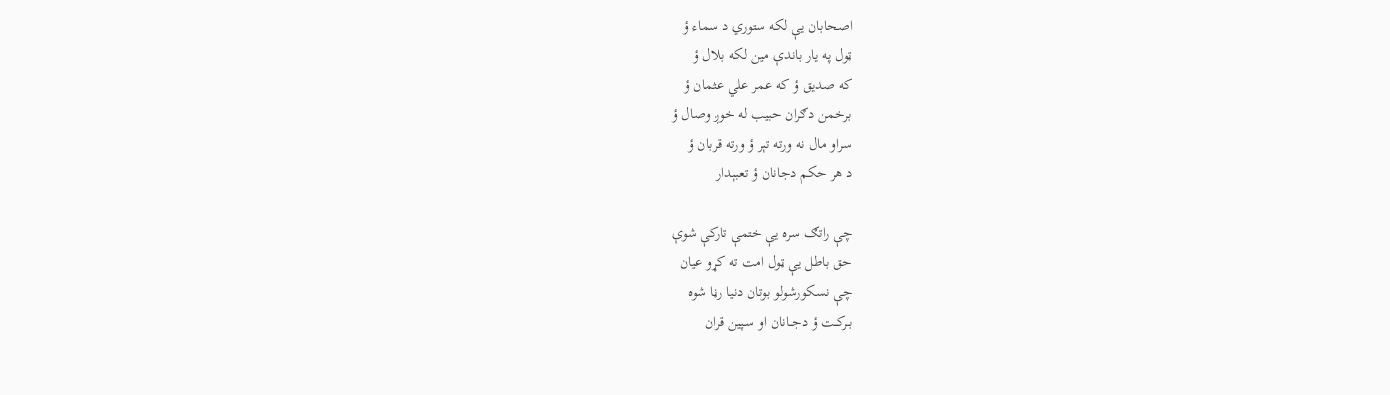اصحابان یې لکه ستوري د سماء ؤ
ټول په یار باندې مين لکه بلال ؤ
که صدیق ؤ که عمر علي عثمان ؤ
برخمن دګران حبیب له خوږ وصال ؤ
سراو مال نه ورته تېر ؤ ورته قربان ؤ
د هر حکم دجانان ؤ تعبېدار

چې راتګ سره یې ختمې تارکې شوې
حق باطل یې ټول امت ته کړو عیان
چې نسکورشولو بوتان دنیا رڼا شوه
بــرکــت ؤ دجــانان او سـپین قران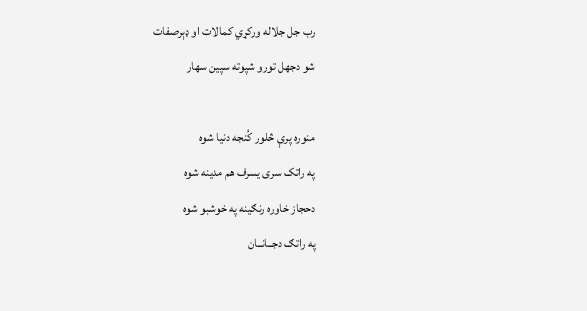رب جل جلاله ورکړي کمالات او ډېرصفات
شو دجهل تورو شپوته سپین سهار

منوره پرې څلور کُنجه دنیا شوه
په راتک سری یسرف هم مدینه شوه
دحجاز خاوره رنګینه په خوشبو شوه
په راتګ دجــانــان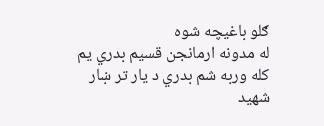ګلو باغیچه شوه
له مدونه ارمانجن قسیم بدري یم
کله وربه شم بدري د یار تر ښار
شهید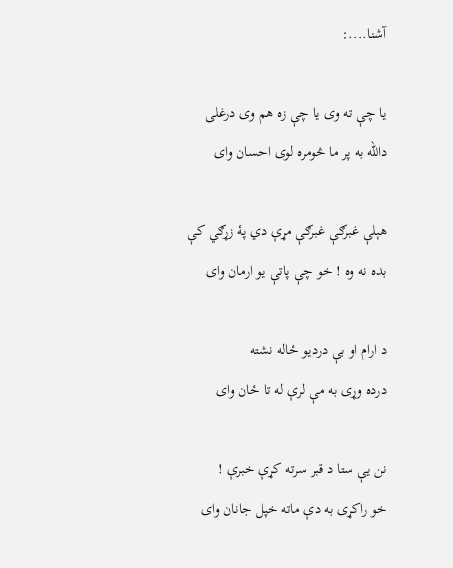آشنا....:

یا چې ته وی یا چې زه هم وی درغلی
دالله به پر ما څومره لوی احسان وای

هېلې غبرګې غبرګې مړې دي پۀ زړګي کې
بده نه وه ! خو چې پاتې یو ارمان وای

د ارام او بې دردیو ځاله نشته
درده وړی به مې لرې له تا ځان وای

نن یې ستا د قبر سرته کړې خبرې !
خو راکړی به دې ماته خپل جانان وای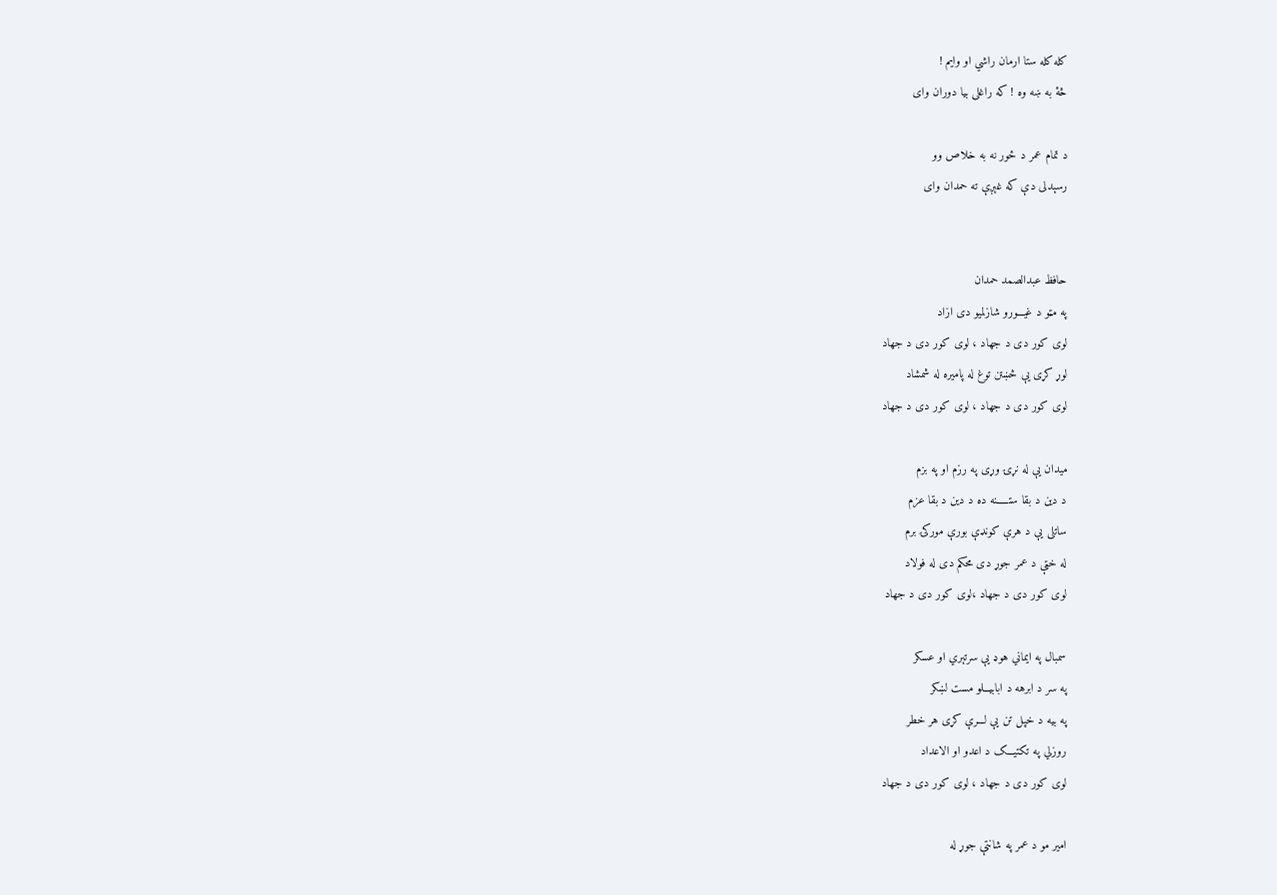کله کله ستا ارمان راشي او وایم !
څۀ به ښه وه ! که راغلی بیا دوران وای

د تمام عمر د ځور نه به خلاص وو
رسېدلی دې که غېږې ته حمدان وای


حافظ عبدالصمد حمدان
په مټو د غيـــورو شازلميو دى ازاد
لوى کور دى د جهاد ، لوى کور دى د جهاد
لوړ کړى يې څښتن توغ له پاميره له شمشاد
لوى کور دى د جهاد ، لوى کور دى د جهاد

ميدان يې له نړۍ وړى په رزم او په بزم
د دين د بقا ستـــــنه ده د دين د بقا عزم
ساتلى يې د هرې کونډې بورې مورکۍ برم
له خټې د عمر جوړ دى محکم دی له فولاد
لوى کور دى د جهاد ،لوى کور دى د جهاد

سمبال په ايماني هوډ يې سرتېري او عسکر
په سر د ابرهه د ابابيـــلو مست لښکر
په بيه د خپل تن يې لـــرې کړی هر خطر
روزلي په تکتيـــک د اعدو او الاعداد
لوى کور دى د جهاد ، لوى کور دى د جهاد

امير مو د عمر په شانتې جوړ له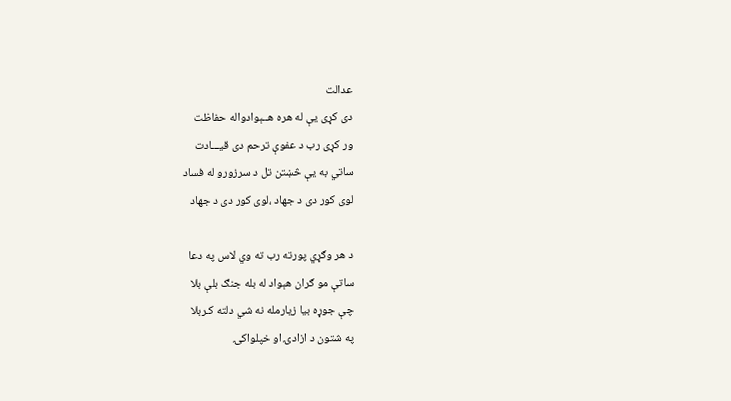عدالت
دى کړى يې له هره هــېوادواله حفاظت
ور کړى رب د عفوې ترحم دى قيـــادت
ساتي به يې څښتن تل د سرزورو له فساد
لوى کور دى د جهاد ،لوى کور دى د جهاد

د هر وګړي پورته رب ته وي لاس په دعا
ساتې مو ګران هېواد له بله جنګ بلې بلا
چې جوړه بيا زيارمله نه شي دلته کـربلا
په شتون د ازادۍ او خپلواکۍ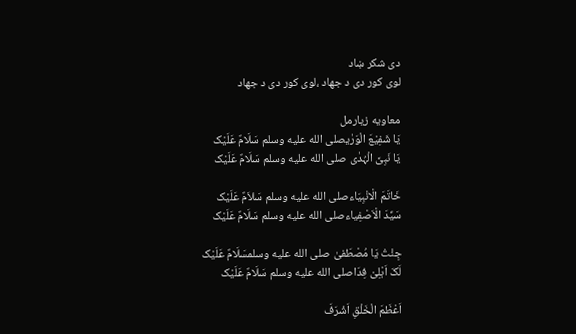دى شکر ښاد
لوى کور دى د جهاد ،لوى کور دى د جهاد

معاويه زيارمل
یَا شَفِیْعَ الْوَرٰیصلى الله عليه وسلم سَلَامٌ عَلَیْک
یَا نَبِیَّ الْہُدٰی صلى الله عليه وسلم سَلَامٌ عَلَیْک

خَاتَمَ الْانْبِیَاءصلى الله عليه وسلم سَلاَمٌ عَلَیْک
سَیِّدَ الْاَصْفِیاءصلى الله عليه وسلم سَلَامٌ عَلَیْک

جِئْتُ یَا مُصْطَفیٰ صلى الله عليه وسلمسَلَامٌ عَلَیْک
لَکَ اَہْلِیْ فِدَاصلى الله عليه وسلم سَلَامٌ عَلَیْک

اَعْظَمَ الْخَلْقِ اَشْرَفَ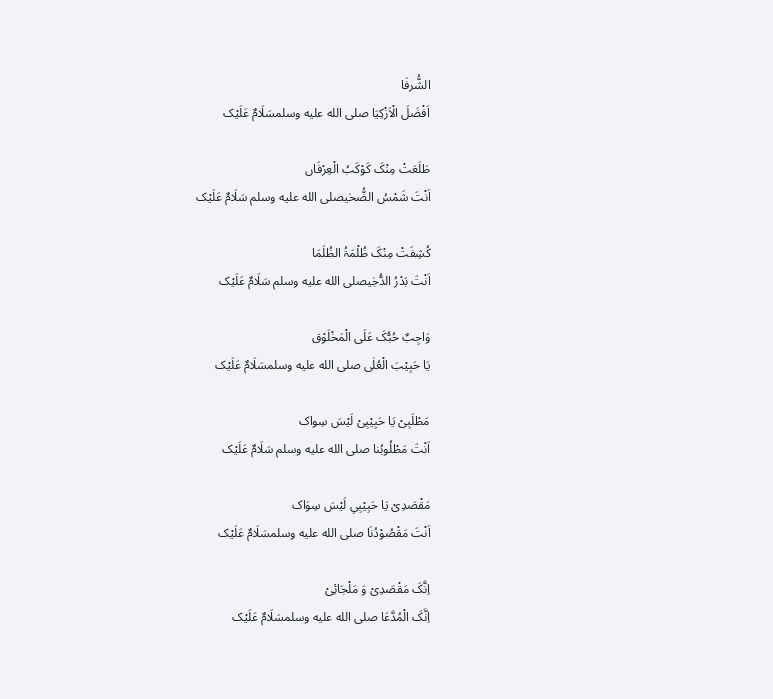الشُّرفَا
اَفْضَلَ الْاَزْکِیَا صلى الله عليه وسلمسَلَامٌ عَلَیْک

طَلَعَتْ مِنْکَ کَوْکَبُ الْعِرْفَاں
اَنْتَ شَمْسُ الضُّحٰیصلى الله عليه وسلم سَلَامٌ عَلَیْک

کُشِفَتْ مِنْکَ ظُلْمَۃُ الظُلَمَا
اَنْتَ بَدْرُ الدُّجٰیصلى الله عليه وسلم سَلَامٌ عَلَیْک

وَاجِبٌ حُبُّکَ عَلَی الْمَخْلَوْق
یَا حَبِیْبَ الْعُلٰی صلى الله عليه وسلمسَلَامٌ عَلَیْک

مَطْلَبِیْ یَا حَبِیْبِیْ لَیْسَ سِواک
اَنْتَ مَطْلُوبُنا صلى الله عليه وسلم سَلَامٌ عَلَیْک

مَقْصَدِیْ یَا حَبِیْبِیِ لَیْسَ سِوَاک
اَنْتَ مَقْصُوْدُنَا صلى الله عليه وسلمسَلَامٌ عَلَیْک

اِنَّکَ مَقْصَدِیْ وَ مَلْجَائِیْ
اِنَّکَ الْمُدَّعَا صلى الله عليه وسلمسَلَامٌ عَلَیْک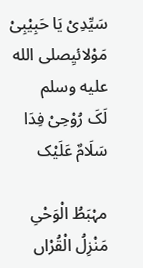سَیِّدِیْ یَا حَبِیْبِیْ مَوْلائیِصلى الله عليه وسلم
لَکَ رُوْحِیْ فِدَا سَلَامٌ عَلَیْک

مہْبَطُ الْوَحْیِ مَنْزِلُ الْقُرْاں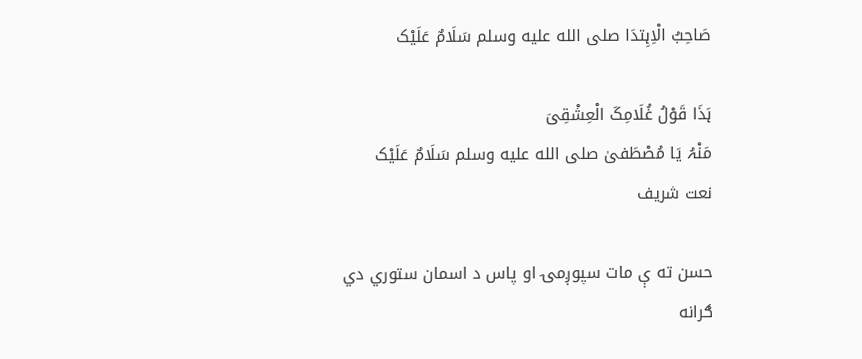صَاحِبُ الْاِہِتدَا صلى الله عليه وسلم سَلَامٌ عَلَیْک

ہَذَا قَوْلُ غُلَامِکَ الْعِشْقِیؔ
مَنْہُ یَا مُصْطَفیٰ صلى الله عليه وسلم سَلَامٌ عَلَیْک
نعت شریف

حسن ته ې مات سپوږمۍ او پاس د اسمان ستوري دي
ګرانه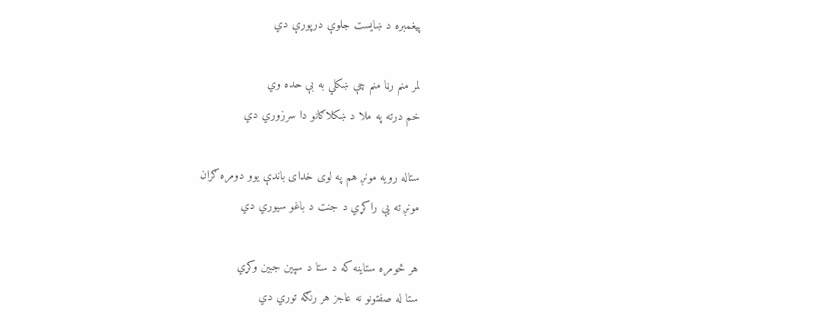پیغمبره د ښایست جلوې درپورې دي

لمر منم رڼا منم چې ښکلي به بې حده وي
خم درته په ملا د ښکلاګانو دا سرزوري دي

ستاله رویه مونږ هم په لوی خدای باندې یوو دومره ګران
مونږ ته یې راکړي د جنت د باغو سیوري دي

هر څومره ستاینه که د ستا د سپین جبین وکړي
ستا له صفتونو نه عاجز هر رنګه توري دي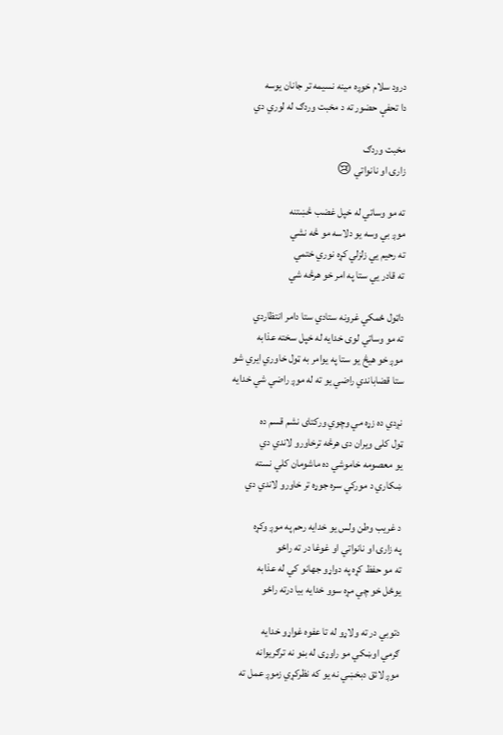درود سلام خوږه مینه نسیمه تر جانان یوسه
دا تحفې حضور ته د مخبت وردګ له لوري دي

مخبت وردګ
زارۍ او نانواتي 😢

ته مو وساتي له خپل غضب څښتنه
موږ بي وسه یو دلاسه مو څه نشي
ته رحیم یي زلزلي کړه نوري ختمي
ته قادر یي ستا په امر خو هرڅه شي

داټول ځمکي غرونه ستادي ستا دامر انتظاردي
ته مو وساتي لوی خدایه له خپل سخته عذابه
موږ خو هیڅ یو ستا په یوامر به ټول خاوري ایري شو
ستا قضاباندي راضي یو ته له موږ راضي شي خدایه

نږدي ده زړه مي وچوي ورکتای نشم قسم ده
ټول کلی ویران دی هرڅه ترخاورو لاندي دي
یو معصومه خاموشي ده ماشومان کلي نسته
ښکاري د مورکي سره جوړه تر خاورو لاندي دي

د غریب وطن ولس یو خدایه رحم په موږ وکړه
په زارۍ او نانواتي او غوغا در ته راځو
ته مو حفظ کړه په دواړو جهانو کي له عذابه
یوځل خو چي مړه سوو خدایه بیا درته راځو

دتوبي در ته ولاړو له تا عفوه غواړو خدایه
ګرمي اوښکي مو راوړی له بڼو نه ترګریوانه
موږ لائق دبخښي نه یو که نظرکړي زموږ عمل ته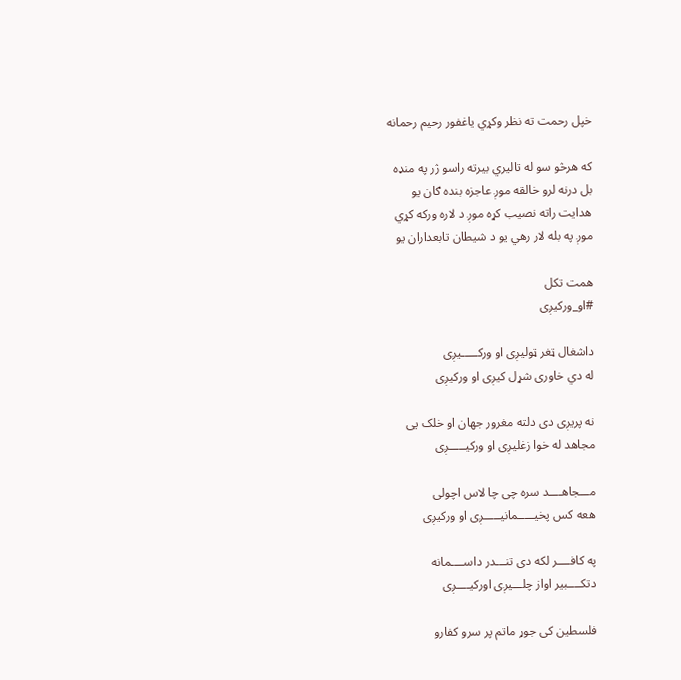خپل رحمت ته نظر وکړي یاغفور رحیم رحمانه

که هرڅو سو له تالیري بیرته راسو ژر په منډه
بل درنه لرو خالقه موږ عاجزه بنده ګان یو
هدایت راته نصیب کړه موږ د لاره ورکه کړي
موږ په بله لار رهي یو د شیطان تابعداران یو

همت تکل
#او_ورکیږی

داشغال ټغر ټولیږی او ورکـــــیږی
له دي خاوری شړل کیږی او ورکیږی

نه پریږی دی دلته مغرور جهان او خلک یی
مجاهد له خوا زغلیږی او ورکیـــــږی

مـــجاهــــد سره چی چا لاس اچولی
هعه کس پخیـــــمانیـــــږی او ورکیږی

په کافــــر لکه دی تنـــدر داســــمانه
دتکــــبیر اواز چلـــیږی اورکیــــږی

فلسطین کی جوړ ماتم پر سرو کفارو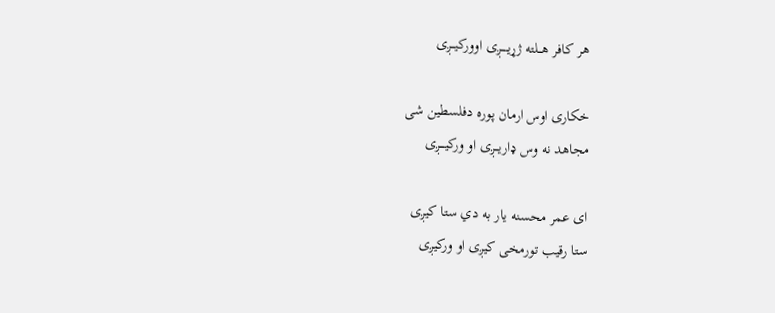هر کافر هـــلته ژړیـــــږی اوورکیـــږی

خکاری اوس ارمان پوره دفلسطین شی
مجاهد نه وس ډاریـــږی او ورکیــــږی

ای عمر محسنه یار به دي ستا کیږی
ستا رقیب تورمخی کیږی او ورکیږی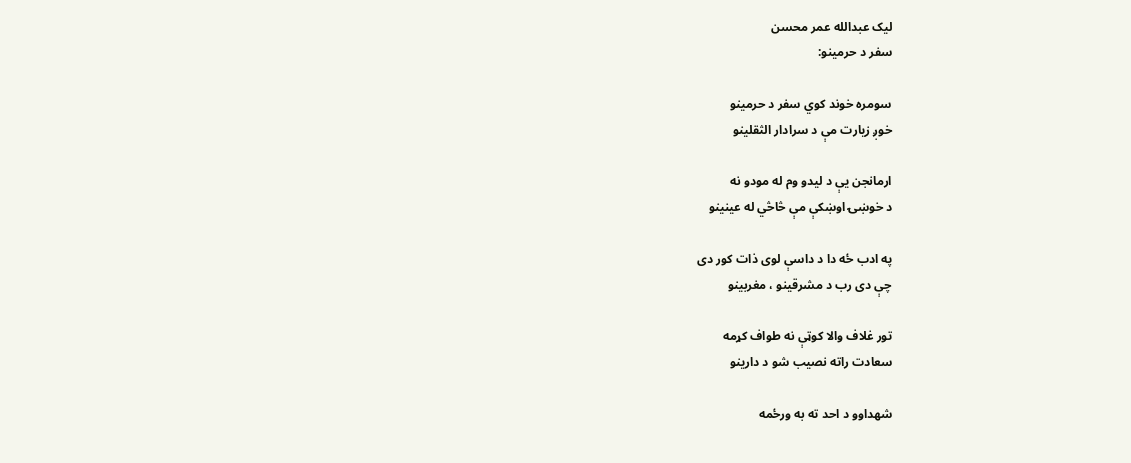لیک عبدالله عمر محسن
سفر د حرمینو:

سومره خوند کوي سفر د حرمينو
خوږ زیارت مې د سرادار الثقلینو

ارمانجن یې د لیدو وم له مودو نه
د خوښۍ اوښکې مې څاڅي له عینینو

په ادب ځه دا د داسې لوی ذات کور دی
چې دی رب د مشرقینو ، مغربینو

تور غلاف والا کوټې نه طواف کړمه
سعادت راته نصیب شو د دارینو

شهداوو د احد ته به ورځمه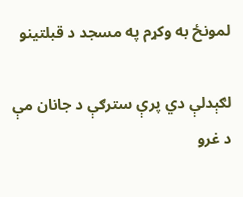لمونځ به وکړم په مسجد د قبلتینو

لګېدلې دي پرې سترګې د جانان مې
د غرو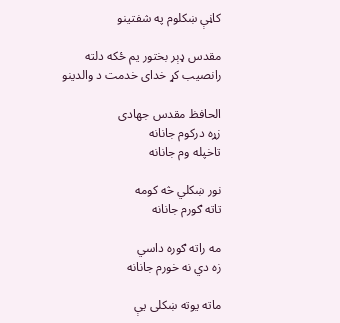کاڼې ښکلوم په شفتینو

مقدس ډېر بختور یم ځکه دلته
رانصیب کړ خدای خدمت د والدينو

الحافظ مقدس جهادی
زړه درکوم جانانه
تاخپله وم جانانه

نور ښکلي څه کومه
تاته ګورم جانانه

مه راته ګوره داسي
زه دي نه خورم جانانه

ماته یوته ښکلی یې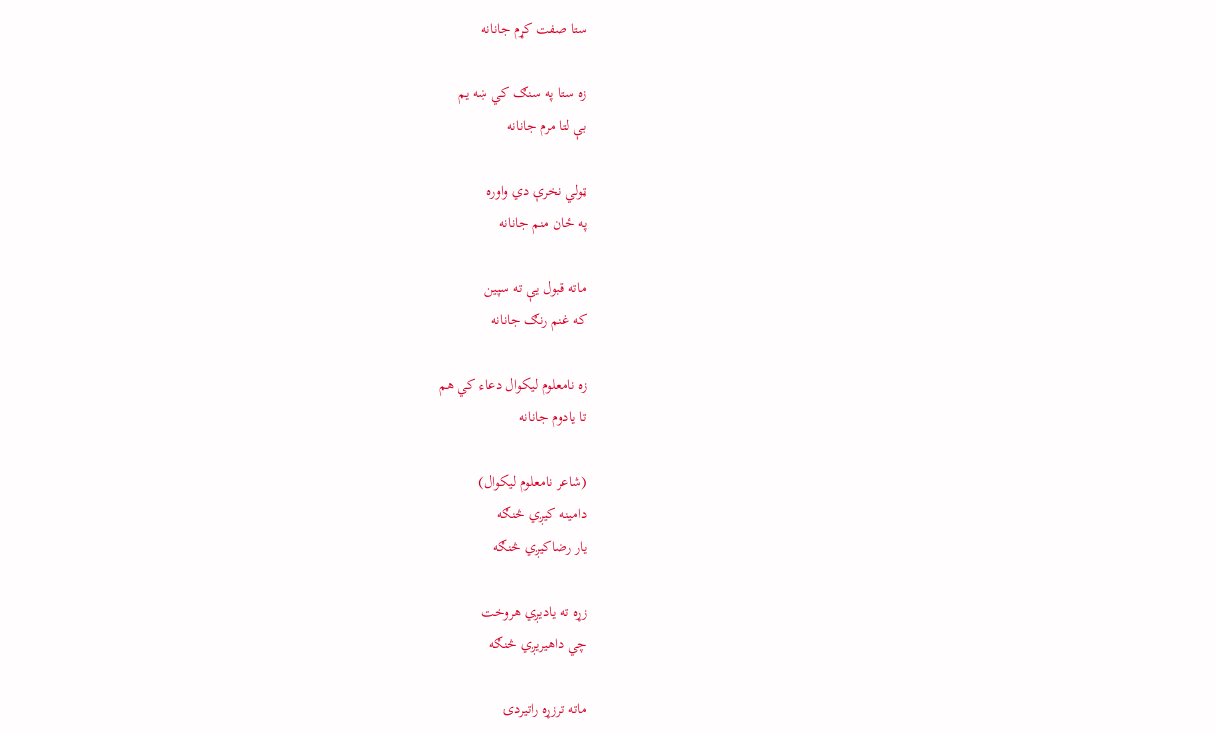ستا صفت کړم جانانه

زه ستا په سنګ کي ښه یم
بې لتا مرم جانانه

ټولي نخرې دي واوره
په ځان منم جانانه

ماته قبول یې ته سپین
که غنم رنګ جانانه

زه نامعلوم لیکوال دعاء کي هم
تا یادوم جانانه

(شاعر نامعلوم لیکوال)
دامینه کيږي څنګه
یار رضاکيږي څنګه

زړه ته یاديږي هروخت
چي داهیریږي څنګه

ماته ترزړه راتیردۍ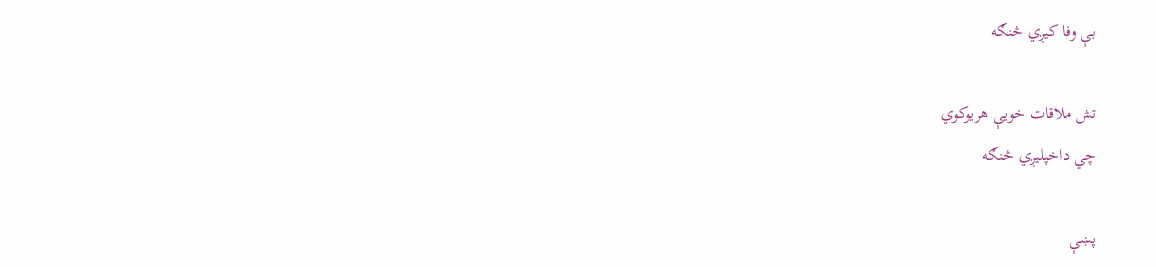بې وفا کیږي څنګه

تش ملاقات خویې هریوکوي
چي داخپلیږي څنګه

پښې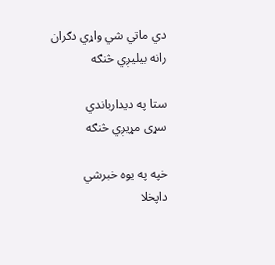دي ماتي شي واړي دګران
رانه بیلیږي څنګه

ستا په دیدارباندي
سړی مړيږي څنګه

خپه په یوه خبرشي
داپخلا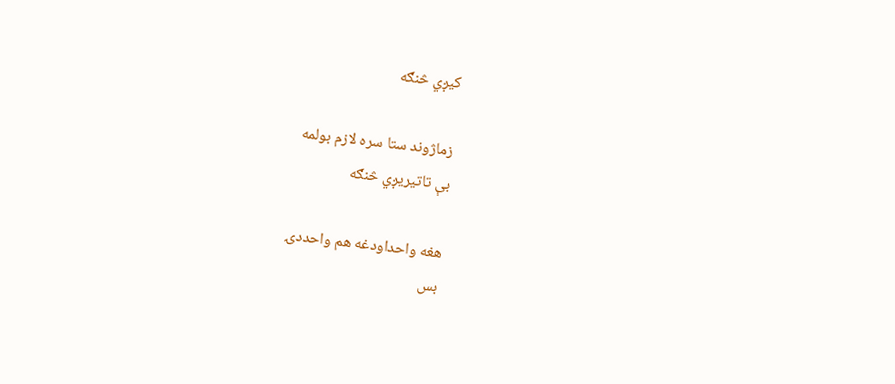کیږي څنګه

زماژوند ستا سره لازم بولمه
بې تاتیريږي څنګه

هغه واحداودغه هم واحددۍ
بس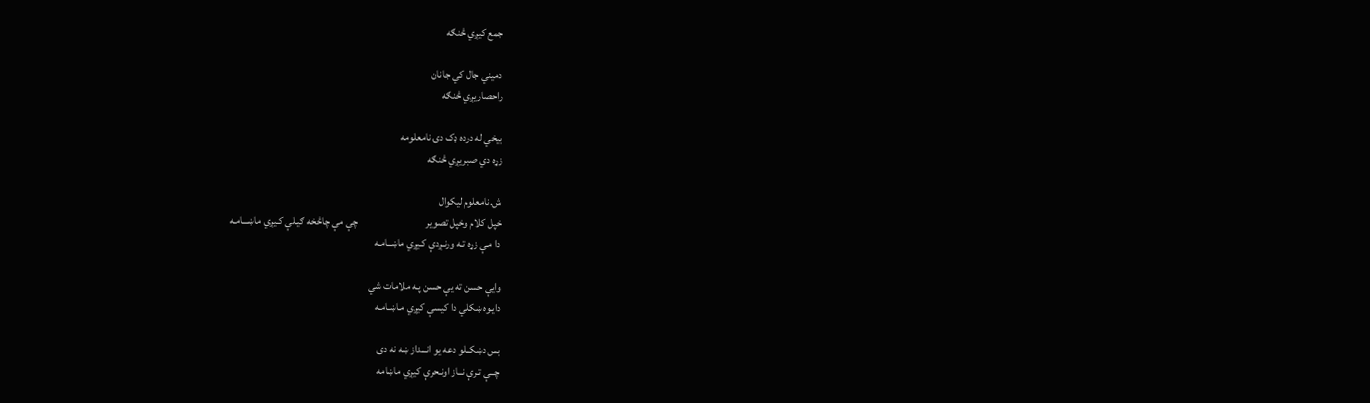جمع کیږي څنګه

دمیني جال کي جانان
راحصاریږي څنګه

بیخي له درده ډک دۍ نامعلومه
زړه دي صبريږي څنګه

ش.نامعلوم لیکوال
خپل کلام وخپل تصویر                                چې مې چاڅخه ګیـلې کـیږي ماښـــامـه
دا مـې زړه تـه ورنـږدې کـیږي ماښــامـه

وایې حسن ته یې حسن پـه ملامات شي
دایـوه ښکلي دا کیسې کیږي مـاښـامـه

بس دښکــلو دعه یو انـــداز ښه نه دی
چــې تـرې نــاز اونـحرې کیږي ماښامه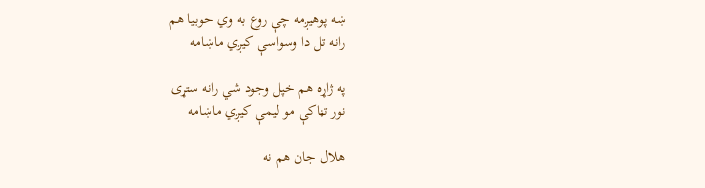ښه پوهیږمه چې روع به وي حوبیا هم
رانه تل دا وسواسې کیږي ماښامه

په ژاړه هم خپل وجود شي رانه ستړی
نور تڼاکې مو لیمې کیږي ماښامه

هلال جان هم نه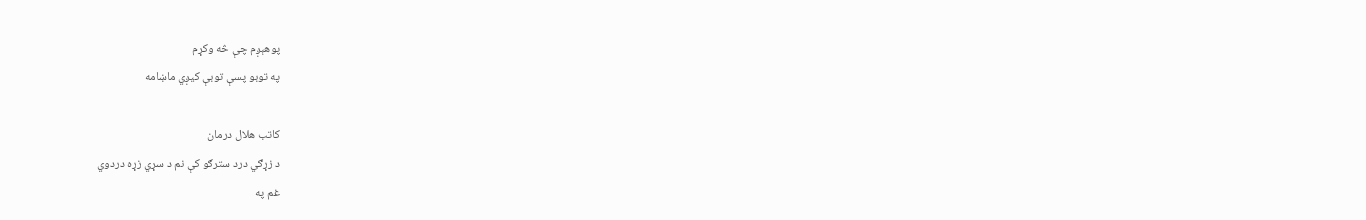پوهېږم چې څه وکړم
په توبو پسې توبې کیږي ماښامه

کاتب هلال درمان
د زړګي درد سترګو کې نم د سړي زړه دردوي
غم په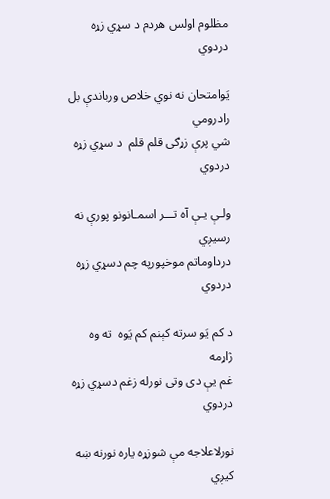مظلوم اولس هردم د سړي زړه دردوي

یَوامتحان نه نوي خلاص ورباندې بل رادرومي
شي پرې زړګی قلم قلم  د سړي زړه دردوي

ولـې یـې آه تـــر اسمـانونو پورې نه رسیږي
درداوماتم موخپورپه چم دسړي زړه دردوي

د کم یَو سرته کېنم کم یَوه  ته وه ژاړمه
غم یې دی وتی نورله زغم دسړي زړه دردوي

نورلاعلاجه مې شوزړه یاره نورنه ښه کیږي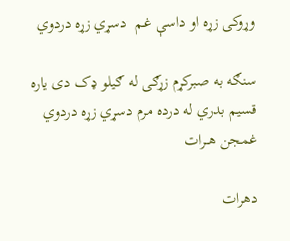وړوکی زړه او داسې غـم  دسړي زړه دردوي

سنګه به صبرکړم زړګی له ګیلو ډک دی یاره
قسیم بدري له درده مرم دسړي زړه دردوي
غمجن هــرات

دهرات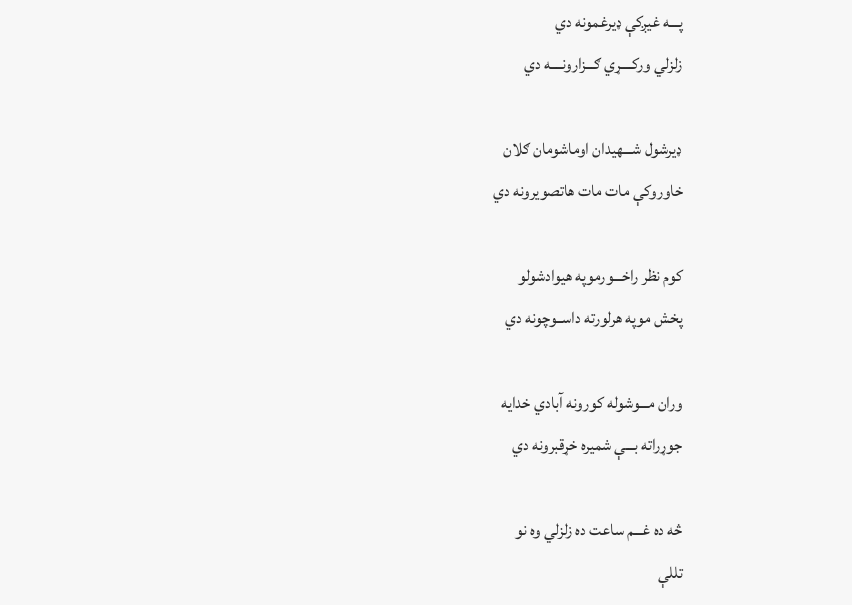پـــه غیږکې ډیرغمونه دي
زلزلي ورکــــړي ګـــزارونــــه دي

ډیرشول شـــهیدان اوماشومان ګلان
خاوروکې مات مات هاتصویرونه دي

کوم نظر راخـــورموپه هیوادشولو
پخش موپه هرلورته داســوچونه دي

وران مـــوشوله کورونه آبادي خدایه
جوړراته بـــې شمیره خړقبرونه دي

څه ده غـــم ساعت ده زلزلي وه نو
تللې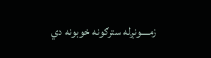زمــــونږله سترګونه خوبونه دي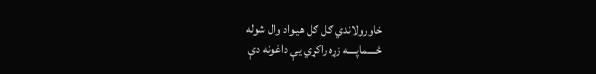خاورولاندي ګل ګل هیـواد وال شوله
ځــــماپــــه زړه راکړي یې داغونه دې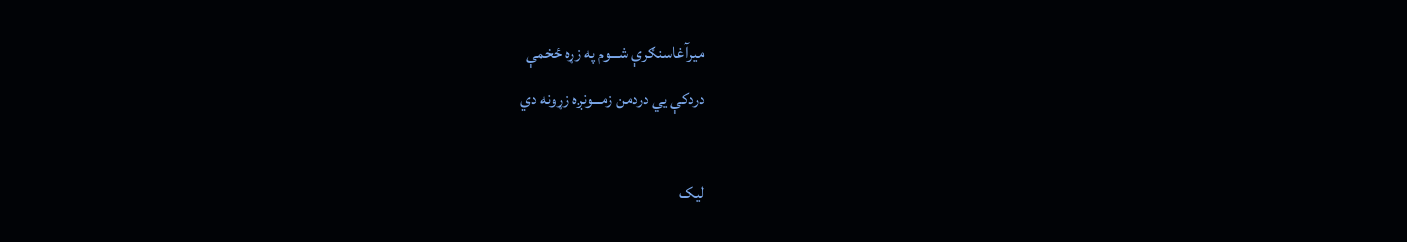میرآغاسنګرې شـــوم په زړه ځخمې
دردکې یي دردمن زمـــونږه زړونه دي

لیک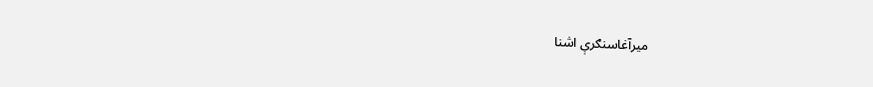میرآغاسنګرې اشنا